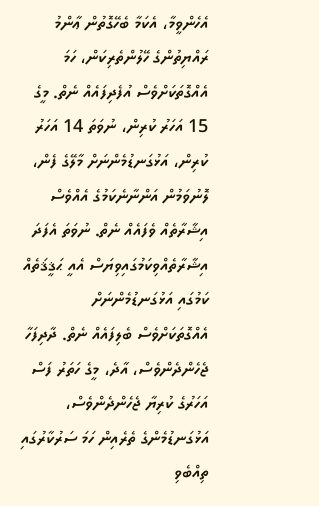އެހެންވީމާ، އެކަމާ ބެހޭގޮތުން ޢާންމު ރައްޔިތުންގެ ހޭލުންތެރިކަން، ހަމަ އެއްގޮތަކަށްވެސް އުފެދިފައެއް ނެތް. މީގެ 15 އަހަރު ކުރިން، ނުވަތަ 14 އަހަރު ކުރިން، އަޅުގަނޑުމެންނަށް މާލޭގެ ފެން، ލޮނުވަމުން އަންނާނެކަމުގެ އެއްވެސް އިޝާރާތެއް ވެފައެއް ނެތް. ނުވަތަ އެފަދަ އިޝާރާތެއްވިކަމުގައިވިޔަސް އެއީ ޙަޤީޤަތެއް ކަމުގައި އަޅުގަނޑުމެންނަށް އެއްގޮތަކަށްވެސް ބެލިފައެއް ނެތް. ދާދިފަހާ ޖެހެންދެންވެސް، އާދެ، މީގެ ހަތަރު ފަސް އަހަރުގެ ކުރިޔާ ޖެހެންދެންވެސް، އަޅުގަނޑުމެންގެ ތެރެއިން ހަމަ ސަރުކާރުގައި ތިއްބެވި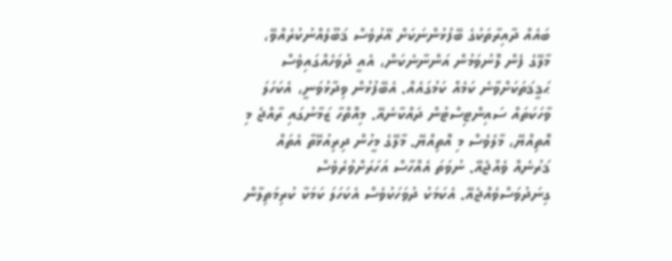ބައެއް ދާއިރާތަކުގެ ބޭފުޅުންނަކަށް އޭރުވެސް ޤަބޫލެއްނުކުރެއްވޭ، މާލޭގެ ފެން ލޮނުވަމުން އަންނާނެކަން، އެއީ ދުވަހެއްގައިވެސް ޙަޤީޤަތަކަށްވާނެ ކަމެއް ކަމުގައެއް. އެބޭފުޅުން ވިދާޅުވަނީ، އެކަހަލަ ވާހަކަތައް ސައިންޓިސްޓުން ދައްކާނެއޭ. މިއޮތްހާ ޒަމާނުގައި ރާއްޖެ މި އޮތިއްޔޭ، މާލެވެސް މި އޮތިއްޔޭ. މާލޭގެ މީހުން ދިރިއުޅޭތާ އެތައް ޤަރުނެއް ވެއްޖެއޭ. ނުވަތަ އެއްހާސް އަހަރަށްވުރެވެސް ގިނަދުވަސްވެއްޖެއޭ. އެކަމަކު ދުވަހަކުވެސް އެކަހަލަ ކަމަކާ ކުރިމަތިލާން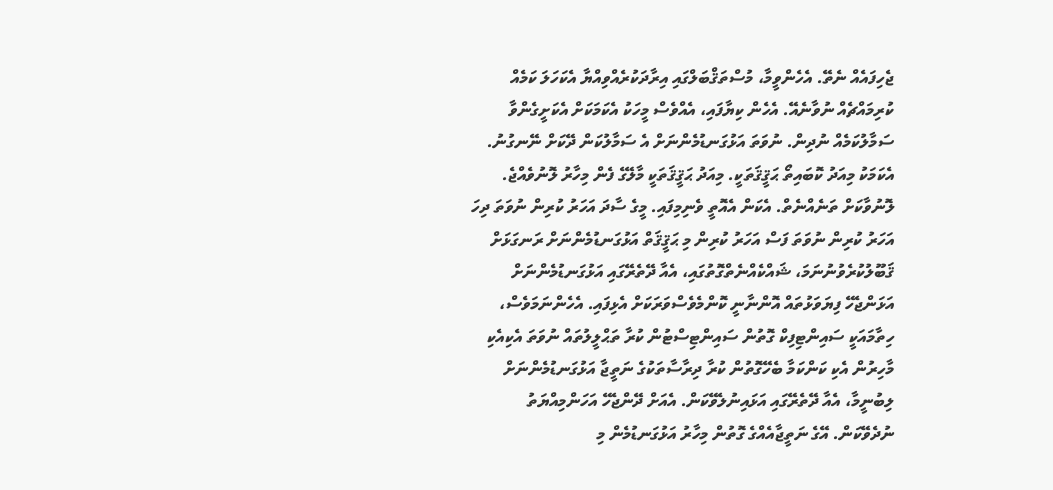ޖެހިފައެއް ނެތޭ. އެހެންވީމާ، މުސްތަޤްބަލްގައި އިރާދަކުރެއްވިއްޔާ އެކަހަލަ ކަމެއް ކުރިމައްޗެއް ނުވާނެއޭ. އެހެން ކިޔާފައި، އެއްވެސް މީހަކު އެކަމަކަށް އެކަށީގެންވާ ސަމާލުކަމެއް ނުދިން. ނުވަތަ އަޅުގަނޑުމެންނަށް އެ ސަމާލުކަން ދޭކަށް ނޭނގުނު. އެކަމަކު މިއަދު ކޮބައިތޯ ޙަޤީޤަތަކީ. މިއަދު ޙަޤީޤަތަކީ މާލޭގެ ފެން މިހާރު ލޮނުވެއްޖެ. ލޮނުވާކަށް ތަނެއްނެތް. އެކަން އެއޮތީ ވެނިމިފައި. މީގެ ސާދަ އަހަރު ކުރިން ނުވަތަ ދިހަ އަހަރު ކުރިން ނުވަތަ ފަސް އަހަރު ކުރިން މި ޙަޤީޤަތް އަޅުގަނޑުމެންނަށް ރަނގަޅަށް ޤަބޫލުކުރެވުނުނަމަ، ޝައްކެއްނެތްގޮތުގައި، އެއާ ދޭތެރޭގައި އަޅުގަނޑުމެންނަށް އަޅަންޖެހޭ ފިޔަވަޅުތައް އޮންނާނީ ކޮންމެވެސްވަރަކަށް އެޅިފައި. އެހެންނަމަވެސް، ހިތާމައަކީ ސައިންޓިފިކް ގޮތުން ސައިންޓިސްޓުން ކުރާ ތަޙްލީލުތައް ނުވަތަ އެކިއެކި މާހިރުން އެކި ކަންކަމާ ބެހޭގޮތުން ކުރާ ދިރާސާތަކުގެ ނަތީޖާ އަޅުގަނޑުމެންނަށް ލިބުނީމާ، އެއާ ދޭތެރޭގައި އަޅައިނުލެވޭކަން. އެއަށް ދޭންޖެހޭ އަހަންމިއްޔަތު ނުދެވޭކަން. އޭގެ ނަތީޖާއެއްގެ ގޮތުން މިހާރު އަޅުގަނޑުމެން މި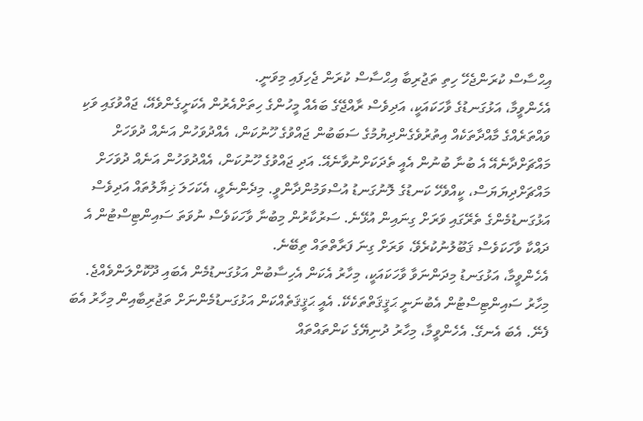އިޙްސާސް ކުރަންޖެހޭ ހިތި ތަޖުރިބާ އިޙްސާސް ކުރަން ޖެހިފައި މިވަނީ.
އެހެންވީމާ، އަޅުގަނޑުގެ ވާހަކައަކީ، އަދިވެސް ރާއްޖޭގެ ބައެއް މީހުންގެ ހިތަށްއެރުން އެކަށީގެންވެއޭ، ޖައްވުގައި ވަކި ވައްތަރެއްގެ މާއްދާތަކެއް އިތުރުވެގެންދިޔުމުގެ ސަބަބުން ޖައްވުގެ ހޫނުކަން، އެއްދުވަހުން އަނެއް ދުވަހަށް މައްޗަށްދާނެއޭ އެ ބުނާ ބުނުން އެއީ ތެދަކަށްނުވާނެއޭ. އަދި ޖައްވުގެ ހޫނުކަން، އެއްދުވަހުން އަނެއް ދުވަހަށް މައްޗަށްދިޔަޔަސް، ކީއްވެހޭ ކަނޑުގެ ލޮނުގަނޑު އުސްވަމުންދާންވީ. މިދެންނެވީ، އެކަހަލަ ޚިޔާލުތައް އަދިވެސް އަޅުގަނޑުމެންގެ ތެރޭގައި ވަރަށް ގިނައިން އުޅޭނެ. ސަރުކާރުން މިބުނާ ވާހަކަވެސް ނުވަތަ ސައިންޓިސްޓުން އެ ދައްކާ ވާހަކަވެސް ޤަބޫލުނުކުރެވޭ، ވަރަށް ގިނަ ފަރާތްތައް ތިބޭނެ.
އެހެންވީމާ، އަޅުގަނޑު މިދަންނަވާ ވާހަކައަކީ، މިހާރު އެކަން އެހިސާބުން އަޅުގަނޑުމެން އެބައި ދޫކޮށްލަންވެއްޖެ. މިހާރު ސައިންޓިސްޓުން އެބުނަނީ ޙަޤީޤަތްތަކެކޭ. އެއީ ޙަޤީޤަތެއްކަން އަޅުގަނޑުމެންނަށް ތަޖުރިބާއިން މިހާރު އެބަ ފެނޭ. އެބަ އެނގޭ. އެހެންވީމާ، މިހާރު ދުނިޔޭގެ ކަންތައްތައް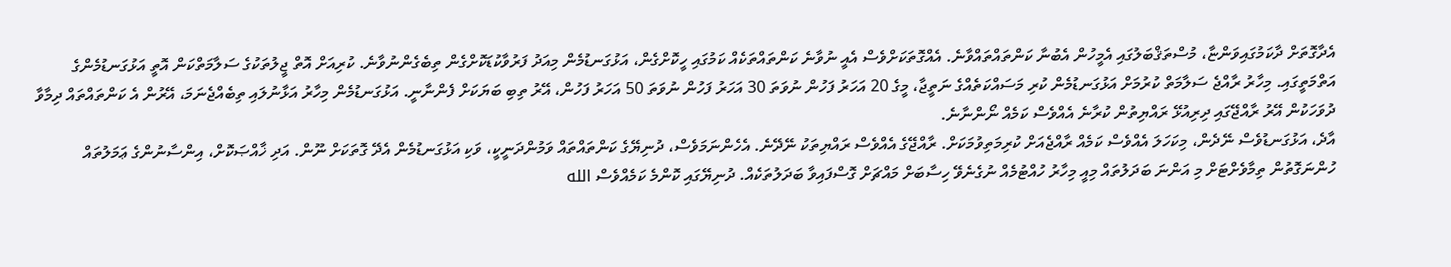އެދާގޮތަށް ދާކަމުގައިވަންޏާ، މުސްތަޤްބަލުގައި އެމީހުން އެބުނާ ކަންތައްތައްވާނެ. އެއްގޮތަކަށްވެސް އެއީ ނުވާނެ ކަންތައްތަކެއް ކަމުގައި ހީކޮށްގެން، އަޅުގަނޑުމެން މިއަދު ފަރުވާކުޑަކޮށްގެން ތިބެގެންނުވާނެ. ކުރިއަށް އޮތް ޖީލުތަކުގެ ސަލާމަތްކަން އޮތީ އަޅުގަނޑުމެންގެ އަތްމަތީގައި. މިހާރު ރާއްޖެ ސަލާމަތް ކުރުމަށް އަޅުގަނޑުމެން ކުރި މަސައްކަތެއްގެ ނަތީޖާ، މީގެ 20 އަހަރު ފަހުން ނުވަތަ 30 އަހަރު ފަހުން ނުވަތަ 50 އަހަރު ފަހުން، އޭރު ތިބި ބަޔަކަށް ފެންނާނީ. އަޅުގަނޑުމެން މިހާރު އަޅާނުލައި ތިބެއްޖެނަމަ، އޭރުން އެ ކަންތައްތައް ދިމާވާ ދުވަހަކުން އޭރު ރާއްޖޭގައި ދިރިއުޅޭ ރައްޔިތުން ކުރާނެ އެއްވެސް ކަމެއް ނޯންނާނެ.
އާދެ، އަޅުގަނޑުވެސް ނޭދެން، މިކަހަލަ އެއްވެސް ކަމެއް ރާއްޖެއަށް ކުރިމަތިވުމަކަށް. ރާއްޖޭގެ އެއްވެސް ރައްޔިތަކު ނޭދޭނެ. އެހެންނަމަވެސް، ދުނިޔޭގެ ކަންތައްތައް ވަމުންދަނީކީ، ވަކި އަޅުގަނޑުމެން އެދޭ ގޮތަކަށް ނޫން. އަދި ޚާއްޞަކޮށް، އިންސާނުންގެ ޢަމަލުތައް ހުންނަގޮތުން ތިމާވެށްޓަށް މި އަންނަ ބަދަލުތައް މިއީ މިހާރު ހުއްޓުމެއް ނުގެނެވޭ ހިސާބަށް މައްޗަށް ގޮސްފައިވާ ބަދަލުތަކެއް. ދުނިޔޭގައި ކޮންމެ ކަމެއްވެސް الله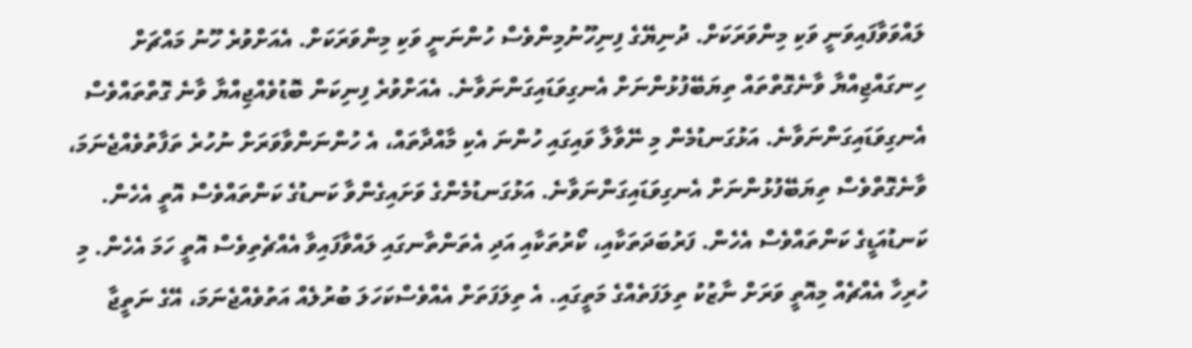ލައްވަވާފައިވަނީ ވަކި މިންވަރަކަށް. ދުނިޔޭގެ ފިނިހޫނުމިންވެސް ހުންނަނީ ވަކި މިންވަރަކަށް. އެއަށްވުރެ ހޫނު މައްޗަށް ހިނގައްޖިއްޔާ ވާނެގޮތްތައް ތިޔަބޭފުޅުންނަށް އެނގިވަޑައިގަންނަވާނެ. އެއަށްވުރެ ފިނިކަން ބޮޑުވެއްޖިއްޔާ ވާނެ ގޮތްތައްވެސް އެނގިވަޑައިގަންނަވާނެ. އަޅުގަނޑުމެން މި ނޭވާލާ ވައިގައި ހުންނަ އެކި މާއްދާތައް، އެ ހުންނަންވާވަރަށް ނުހުރެ ތަފާތުވެއްޖެނަމަ، ވާނެގޮތްވެސް ތިޔަބޭފުޅުންނަށް އެނގިވަޑައިގަންނަވާނެ. އަޅުގަނޑުމެންގެ ވަށައިގެންވާ ކަނޑުގެ ކަންތައްވެސް އޮތީ އެހެން. ކަނޑުއަޑީގެ ކަންތައްވެސް އެހެން. ފަރުބަދަތަކާއި، ކޯރުތަކާއި އަދި އެތަންތާނގައި ލައްވާފައިވާ އެއްޗެތިވެސް އޮތީ ހަމަ އެހެން. މި ހުރިހާ އެއްޗެއް މިއޮތީ ވަރަށް ނާޒުކު ތިލަފަތެއްގެ މަތީގައި. އެ ތިލަފަތަށް އެއްވެސްކަހަލަ ބުރުލެއް އަތުވެއްޖެނަމަ، އޭގެ ނަތީޖާ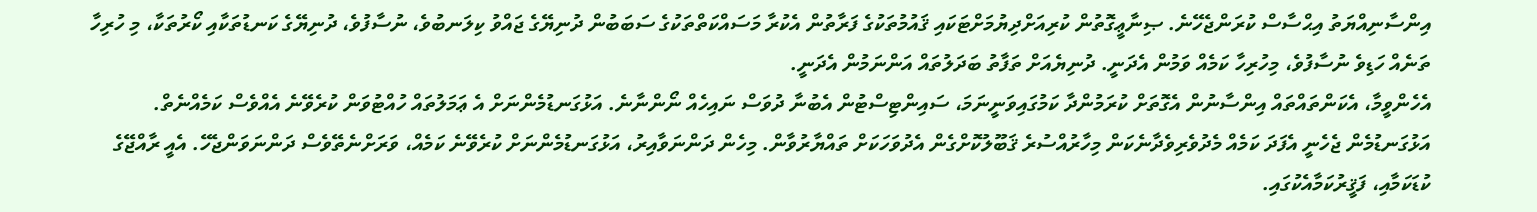އިންސާނިއްޔަތު އިޙްސާސް ކުރަންޖެހޭނެ. ޞިނާޢީގޮތުން ކުރިއަށްދިޔުމަށްޓަކައި ޤައުމުތަކުގެ ފަރާތުން އެކުރާ މަސައްކަތްތަކުގެ ސަބަބުން ދުނިޔޭގެ ޖައްވު ކިލަނބުވެ، ނުސާފުވެ، ދުނިޔޭގެ ކަނޑުތަކާއި ކޯރުތަކާ، މި ހުރިހާ ތަނެއް ހަޑިވެ ނުސާފުވެ، މިހުރިހާ ކަމެއް ވަމުން އެދަނީ. ދުނިޔެއަށް ތަފާތު ބަދަލުތައް އަންނަމުން އެދަނީ.
އެހެންވީމާ، އެކަންތައްތައް އިންސާނުން އެގޮތަށް ކުރަމުންދާ ކަމުގައިވަނީނަމަ، ސައިންޓިސްޓުން އެބުނާ ދުވަސް ނައިހެއް ނޯންނާނެ. އަޅުގަނޑުމެންނަށް އެ ޢަމަލުތައް ހުއްޓުވަން ކުރެވޭނެ އެއްވެސް ކަމެއްނެތް. އަޅުގަނޑުމެން ޖެހެނީ އެފަދަ ކަމެއް މެދުވެރިވެދާނެކަން މިހާރުއްސުރެ ޤަބޫލުކޮށްގެން އެދުވަހަކަށް ތައްޔާރުވާން. މިހެން ދަންނަވާއިރު، އަޅުގަނޑުމެންނަށް ކުރެވޭނެ ކަމެއް، ވަރަށްނެތޭވެސް ދަންނަވަންޖެހޭ. އެއީ ރާއްޖޭގެ ކުޑަކަމާއި، ފަޤީރުކަމާއެކުގައި.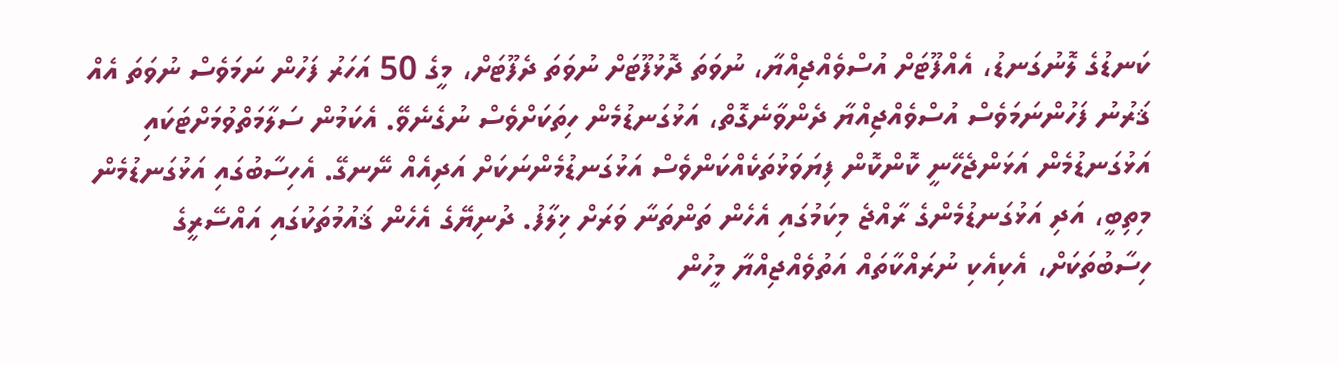ކަނޑުގެ ލޮނުގަނޑު، އެއްފޫޓަށް އުސްވެއްޖިއްޔާ، ނުވަތަ ދޮޅުފޫޓަށް ނުވަތަ ދެފޫޓަށް، މީގެ 50 އަހަރު ފަހުން ނަމަވެސް ނުވަތަ އެއް ޤަރުނު ފަހުންނަމަވެސް އުސްވެއްޖިއްޔާ ދެންވާނެގޮތް، އަޅުގަނޑުމެން ހިތަކަށްވެސް ނުގެނެވޭ. އެކަމުން ސަލާމަތްވުމަށްޓަކައި އަޅުގަނޑުމެން އަޅަންޖެހޭނީ ކޮންކޮން ފިޔަވަޅުތަކެއްކަންވެސް އަޅުގަނޑުމެންނަކަށް އަދިއެއް ނޭނގޭ. އެހިސާބުގައި އަޅުގަނޑުމެން މިތިބީ، އަދި އަޅުގަނޑުމެންގެ ރާއްޖެ މިކަމުގައި އެހެން ތަންތަނާ ވަރަށް ޚިލާފު. ދުނިޔޭގެ އެހެން ޤައުމުތަކުގައި އައްސޭރީގެ ހިސާބުތަކަށް، އެކިއެކި ނުރައްކާތައް އަތުވެއްޖިއްޔާ މީހުން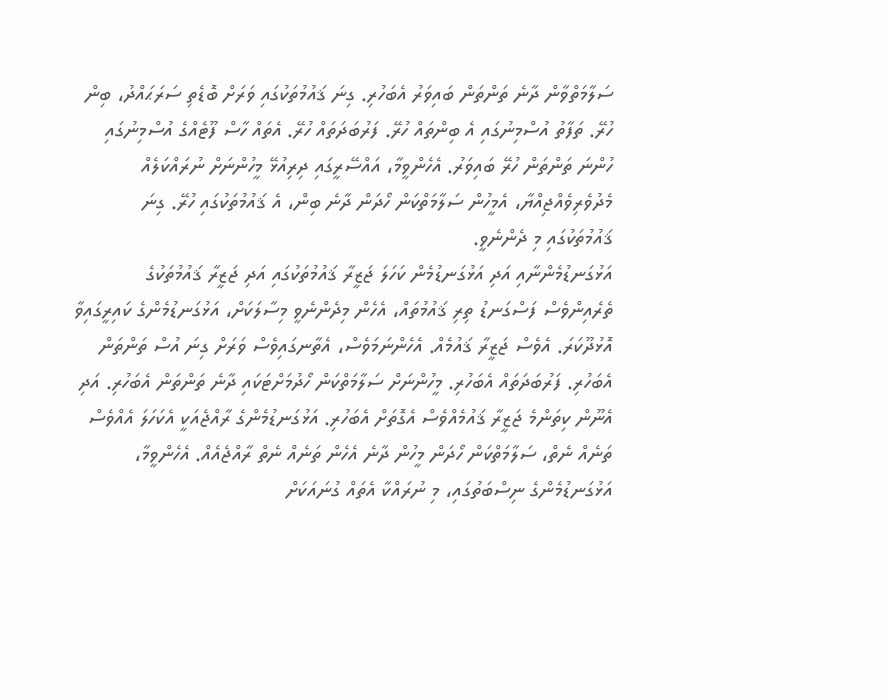ސަލާމަތްވާން ދާނެ ތަންތަން ބައިވަރު އެބަހުރި. ގިނަ ޤައުމުތަކުގައި ވަރަށް ބޮޑެތި ސަރަޙައްދު، ބިން ހުރޭ. ތަފާތު އުސްމިނުގައި އެ ބިންތައް ހުރޭ. ފަރުބަދަތައް ހުރޭ. އެތައް ހާސް ފޫޓެއްގެ އުސްމިނުގައި ހުންނަ ތަންތަން ހުރޭ ބައިވަރު. އެހެންވީމާ، އައްސޭރީގައި ދިރިއުޅޭ މީހުންނަށް ނުރައްކަލެއް މެދުވެރިވެއްޖިއްޔާ، އެމީހުން ސަލާމަތްކަން ހޯދަން ދާނެ ބިން، އެ ޤައުމުތަކުގައި ހުރޭ. ގިނަ ޤައުމުތަކުގައި މި ދެންނެވީ.
އަޅުގަނޑުމެންނާއި އަދި އަޅުގަނޑުމެން ކަހަލަ ޖަޒީރާ ޤައުމުތަކުގައި އަދި ޖަޒީރާ ޤައުމުތަކުގެ ތެރެއިންވެސް ފަސްގަނޑު ތިރި ޤައުމުތައް، އެހެން މިދެންނެވީ މިސާލަކަށް، އަޅުގަނޑުމެންގެ ކައިރީގައިވާ އޮޅުދޫކަރަ. އެވެސް ޖަޒީރާ ޤައުމެއް. އެހެންނަމަވެސް، އެތާނގައިވެސް ވަރަށް ގިނަ އުސް ތަންތަން އެބަހުރި. ފަރުބަދަތައް އެބަހުރި. މީހުންނަށް ސަލާމަތްކަން ހޯދުމަށްޓަކައި ދާނެ ތަންތަން އެބަހުރި. އަދި އެނޫން ކިތަންމެ ޖަޒީރާ ޤައުމެއްވެސް އެގޮތަށް އެބަހުރި. އަޅުގަނޑުމެންގެ ރާއްޖެއަކީ އެކަހަލަ އެއްވެސް ތަނެއް ނެތް، ސަލާމަތްކަން ހޯދަން މީހުން ދާނެ އެހެން ތަނެއް ނެތް ރާއްޖެއެއް. އެހެންވީމާ، އަޅުގަނޑުމެންގެ ނިސްބަތުގައި، މި ނުރައްކާ އެތައް ގުނައަކަށް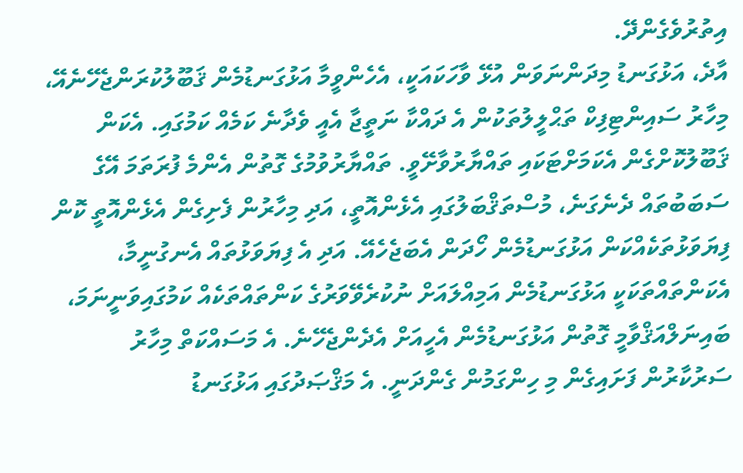އިތުރުވެގެންދޭ.
އާދެ، އަޅުގަނޑު މިދަންނަވަން އުޅޭ ވާހަކައަކީ، އެހެންވީމާ އަޅުގަނޑުމެން ޤަބޫލުކުރަންޖެހޭނެއޭ، މިހާރު ސައިންޓިފިކް ތަޙްލީލުތަކުން އެ ދައްކާ ނަތީޖާ އެއީ ވެދާނެ ކަމެއް ކަމުގައި. އެކަން ޤަބޫލުކޮށްގެން އެކަމަށްޓަކައި ތައްޔާރުވާށޭވީ. ތައްޔާރުވުމުގެ ގޮތުން އެންމެ ފުރަތަމަ އޭގެ ސަބަބުތައް ދެނެގަނެ، މުސްތަޤްބަލުގައި އެޅެންއޮތީ، އަދި މިހާރުން ފެށިގެން އެޅެންއޮތީ ކޮން ފިޔަވަޅުތަކެއްކަން އަޅުގަނޑުމެން ހޯދަން އެބަޖެހެއޭ. އަދި އެ ފިޔަވަޅުތައް އެނގުނީމާ، އެކަންތައްތަކަކީ އަޅުގަނޑުމެން އަމިއްލައަށް ނުކުރެވޭވަރުގެ ކަންތައްތަކެއް ކަމުގައިވަނީނަމަ، ބައިނަލްއަޤްވާމީ ގޮތުން އަޅުގަނޑުމެން އެހީއަށް އެދެންޖެހޭނެ. އެ މަސައްކަތް މިހާރު ސަރުކާރުން ފަށައިގެން މި ހިންގަމުން ގެންދަނީ. އެ މަޤްޞަދުގައި އަޅުގަނޑު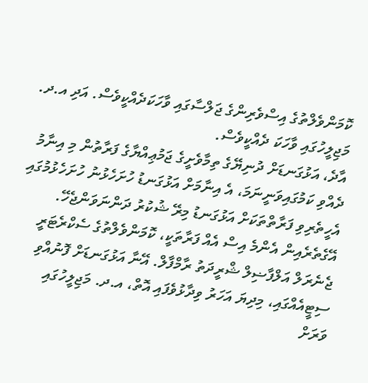ކޮމަންވެލްތުގެ އިސްވެރިންގެ ޖަލްސާގައި ވާހަކަދެއްކީވެސް. އަދި އ.ދ. މަޖިލީހުގައި ވާހަކަ ދެއްކީވެސް.
އާދެ، އަޅުގަނޑަށް ދުނިޔޭގެ ތިމާވެށީގެ ޖަމުޢިއްޔާގެ ފަރާތުން މި އިނާމު ދެއްވި ކަމުގައިވަނީނަމަ، އެ އިނާމަށް އަޅުގަނޑު ހުށަހެޅުނު ހުށަހެޅުމުގައި އެހީތެރިވި ފަރާތްތަކަށް އަޅުގަނޑު މިރޭ ޝުކުރު ދަންނަވަންޖެހޭ. އޭގެތެރެއިން އެންމެ އިސް އެއް ފަރާތަކީ، ކޮމަންވެލްތުގެ ސެކްރެޓަރީ ޖެނެރަލް އަލްފާޟިލް ޝްރީދަތު ރާމްފާލް. އޭނާ އަޅުގަނޑަށް ފޮނުއްވި ސިޓީއެއްގައި، މިދިޔަ އަހަރު ވިދާޅުވެފައި އޮތް، އ.ދ. މަޖިލީހުގައި ވަރަށް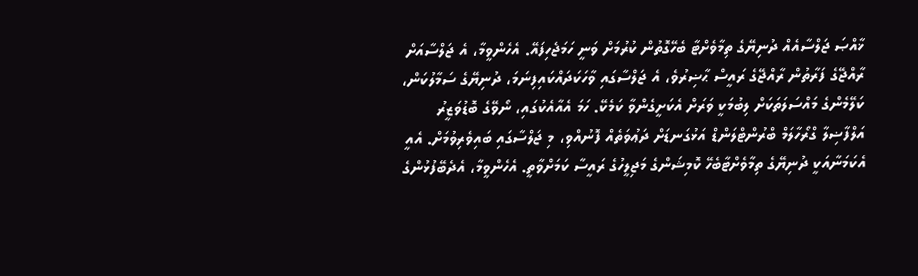ޚާއްޞަ ޖަލްސާއެއް ދުނިޔޭގެ ތިމާވެށްޓާ ބެހޭގޮތުން ކުރުމަށް ވަނީ ހަމަޖެހިފައޭ. އެހެންވީމާ، އެ ޖަލްސާއަށް ރާއްޖޭގެ ފަރާތުން ރާއްޖޭގެ ރައީސް ޙާޟިރުވެ، އެ ޖަލްސާގައި ވާހަކަދައްކައިފިނަމަ، ދުނިޔޭގެ ސަމާލުކަން، ކަލޭމެންގެ މައްސަލަތަކަށް ލިބުމަކީ ވަރަށް އެކަށީގެންވާ ކަމެކޭ. ހަމަ އެއާއެކުގައި، ނޯވޭގެ ބޮޑުވަޒީރު އަލްފާޟިލާ ގްރޯހާލަމް ބްރުންޓްލަންޑް އަޅުގަނޑަށް ދަޢުވަތެއް ފޮނުއްވި، މި ޖަލްސާގައި ބައިވެރިވުމަށް. އެއީ އެކަމަނާއަކީ ދުނިޔޭގެ ތިމާވެށްޓާބެހޭ ކޮމިޝަންގެ މަޖިލީހުގެ ރައީސާ ކަމަށްވާތީ. އެހެންވީމާ، އެދެބޭފުޅުންގެ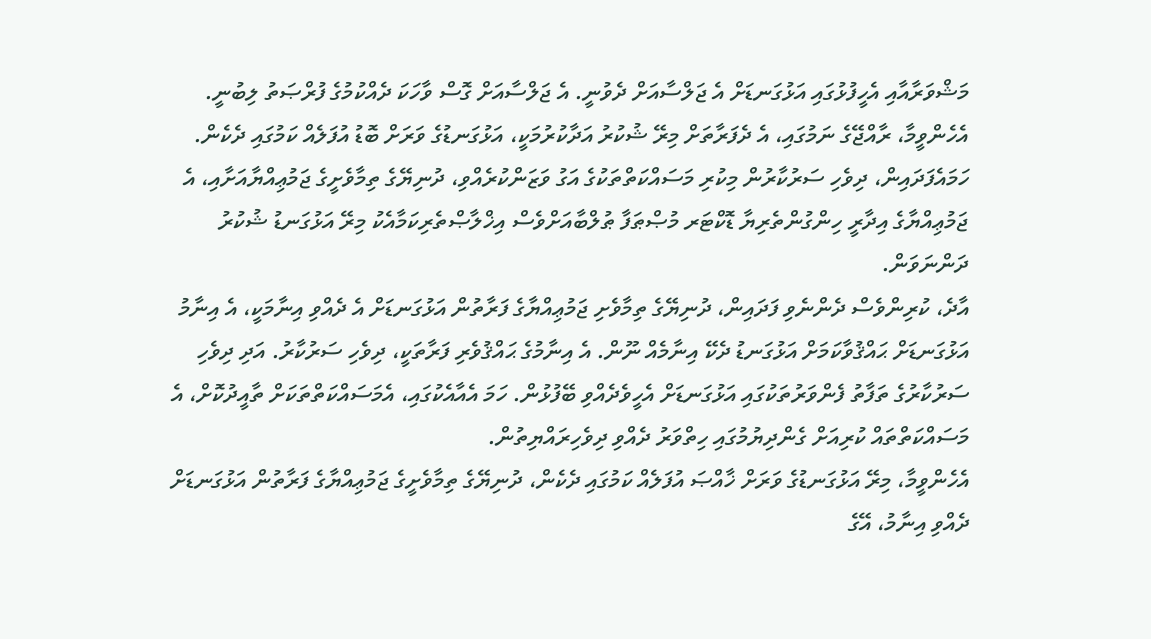މަޝްވަރާއާއި އެހީފުޅުގައި އަޅުގަނޑަށް އެ ޖަލްސާއަށް ދެވުނީ. އެ ޖަލްސާއަށް ގޮސް ވާހަކަ ދެއްކުމުގެ ފުރްޞަތު ލިބުނީ. އެހެންވީމާ، ރާއްޖޭގެ ނަމުގައި، އެ ދެފަރާތަށް މިރޭ ޝުކުރު އަދާކުރުމަކީ، އަޅުގަނޑުގެ ވަރަށް ބޮޑު އުފަލެއް ކަމުގައި ދެކެން.
ހަމައެފަދައިން، ދިވެހި ސަރުކާރުން މިކުރި މަސައްކަތްތަކުގެ އަގު ވަޒަންކުރެއްވި، ދުނިޔޭގެ ތިމާވެށީގެ ޖަމުޢިއްޔާއަށާއި، އެ ޖަމުޢިއްޔާގެ އިދާރީ ހިންގުންތެރިޔާ ޑޮކްޓަރ މުޞްޠަފާ ޠުލްބާއަށްވެސް އިޚްލާޞްތެރިކަމާއެކު މިރޭ އަޅުގަނޑު ޝުކުރު ދަންނަވަން.
އާދެ، ކުރިންވެސް ދެންނެވި ފަދައިން، ދުނިޔޭގެ ތިމާވެށި ޖަމުޢިއްޔާގެ ފަރާތުން އަޅުގަނޑަށް އެ ދެއްވި އިނާމަކީ، އެ އިނާމު އަޅުގަނޑަށް ޙައްޤުވާކަމަށް އަޅުގަނޑު ދެކޭ އިނާމެއް ނޫން. އެ އިނާމުގެ ޙައްޤުވެރި ފަރާތަކީ، ދިވެހި ސަރުކާރު. އަދި ދިވެހި ސަރުކާރުގެ ތަފާތު ފެންވަރުތަކުގައި އަޅުގަނޑަށް އެހީވެދެއްވި ބޭފުޅުން. ހަމަ އެއާއެކުގައި، އެމަސައްކަތްތަކަށް ތާއީދުކޮށް، އެ މަސައްކަތްތައް ކުރިއަށް ގެންދިޔުމުގައި ހިތްވަރު ދެއްވި ދިވެހިރައްޔިތުން.
އެހެންވީމާ، މިރޭ އަޅުގަނޑުގެ ވަރަށް ޚާއްޞަ އުފަލެއް ކަމުގައި ދެކެން، ދުނިޔޭގެ ތިމާވެށީގެ ޖަމުޢިއްޔާގެ ފަރާތުން އަޅުގަނޑަށް ދެއްވި އިނާމު، އޭގެ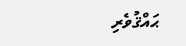ޙައްޤުވެރި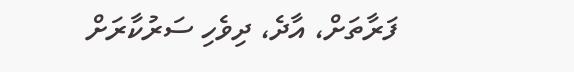ފަރާތަށް، އާދެ، ދިވެހި ސަރުކާރަށް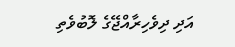އަދި ދިވެހިރާއްޖޭގެ ލޮބުވެތި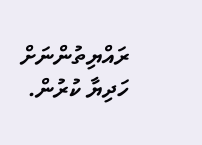ރައްޔިތުންނަށް ހަދިޔާ ކުރުން.